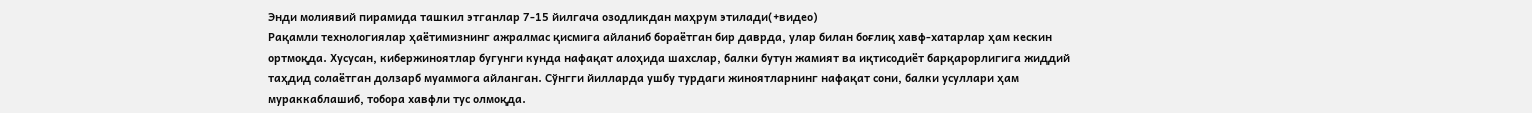Энди молиявий пирамида ташкил этганлар 7-15 йилгача озодликдан маҳрум этилади(+видео)
Рақамли технологиялар ҳаётимизнинг ажралмас қисмига айланиб бораётган бир даврда, улар билан боғлиқ хавф-хатарлар ҳам кескин ортмоқда. Хусусан, кибержиноятлар бугунги кунда нафақат алоҳида шахслар, балки бутун жамият ва иқтисодиёт барқарорлигига жиддий таҳдид солаётган долзарб муаммога айланган. Сўнгги йилларда ушбу турдаги жиноятларнинг нафақат сони, балки усуллари ҳам мураккаблашиб, тобора хавфли тус олмоқда.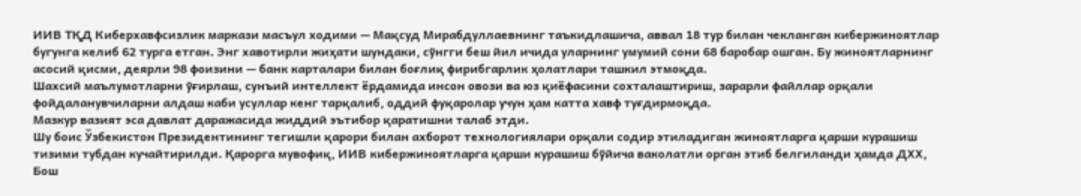ИИВ ТҚД Киберхавфсизлик маркази масъул ходими — Мақсуд Мирабдуллаевнинг таъкидлашича, аввал 18 тур билан чекланган кибержиноятлар бугунга келиб 62 турга етган. Энг хавотирли жиҳати шундаки, сўнгги беш йил ичида уларнинг умумий сони 68 баробар ошган. Бу жиноятларнинг асосий қисми, деярли 98 фоизини — банк карталари билан боғлиқ фирибгарлик ҳолатлари ташкил этмоқда.
Шахсий маълумотларни ўғирлаш, сунъий интеллект ёрдамида инсон овози ва юз қиёфасини сохталаштириш, зарарли файллар орқали фойдаланувчиларни алдаш каби усуллар кенг тарқалиб, оддий фуқаролар учун ҳам катта хавф туғдирмоқда.
Мазкур вазият эса давлат даражасида жиддий эътибор қаратишни талаб этди.
Шу боис Ўзбекистон Президентининг тегишли қарори билан ахборот технологиялари орқали содир этиладиган жиноятларга қарши курашиш тизими тубдан кучайтирилди. Қарорга мувофиқ, ИИВ кибержиноятларга қарши курашиш бўйича ваколатли орган этиб белгиланди ҳамда ДХХ, Бош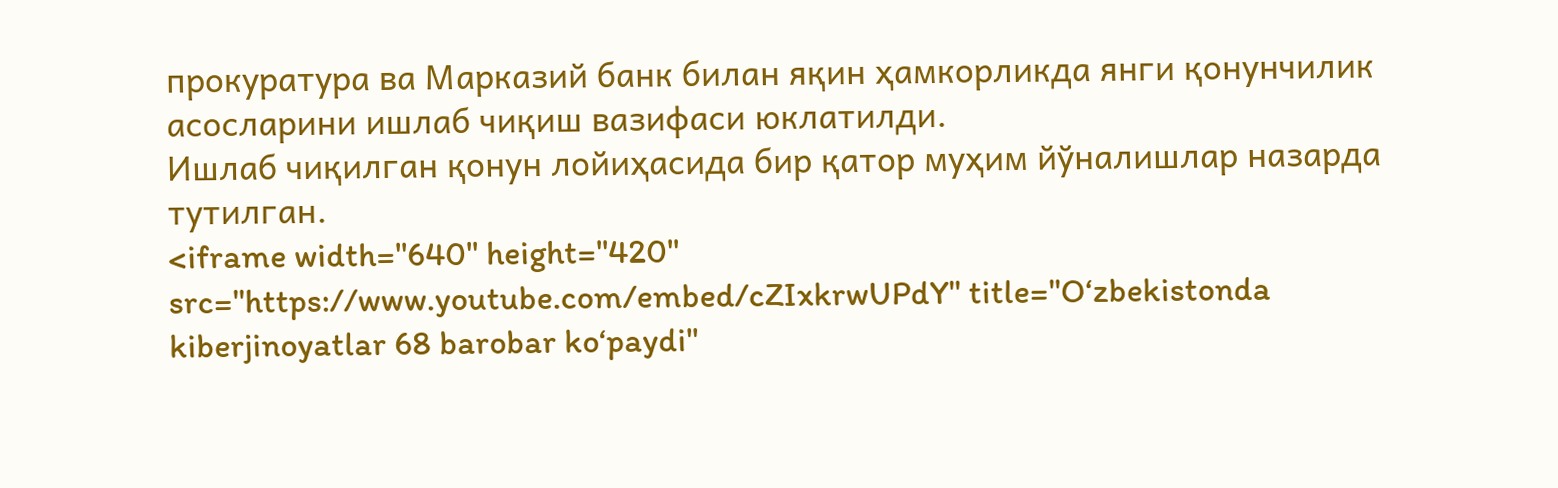прокуратура ва Марказий банк билан яқин ҳамкорликда янги қонунчилик асосларини ишлаб чиқиш вазифаси юклатилди.
Ишлаб чиқилган қонун лойиҳасида бир қатор муҳим йўналишлар назарда тутилган.
<iframe width="640" height="420" src="https://www.youtube.com/embed/cZIxkrwUPdY" title="O‘zbekistonda kiberjinoyatlar 68 barobar ko‘paydi"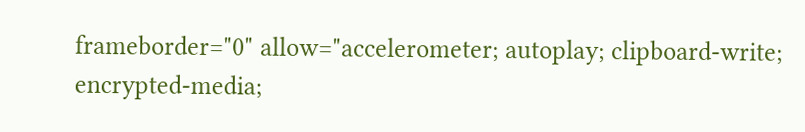frameborder="0" allow="accelerometer; autoplay; clipboard-write; encrypted-media;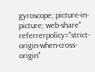gyroscope; picture-in-picture; web-share" referrerpolicy="strict-origin-when-cross-origin"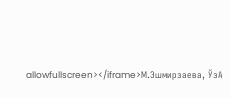allowfullscreen></iframe>М.Эшмирзаева, ЎзА